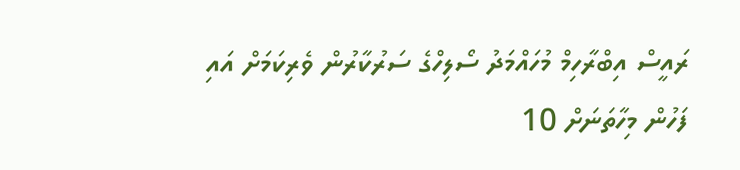ރައީސް އިބްރާހިމް މުހައްމަދު ސޯލިހްގެ ސަރުކާރުން ވެރިކަމަށް އައި ފަހުން މިހާތަނަށް 10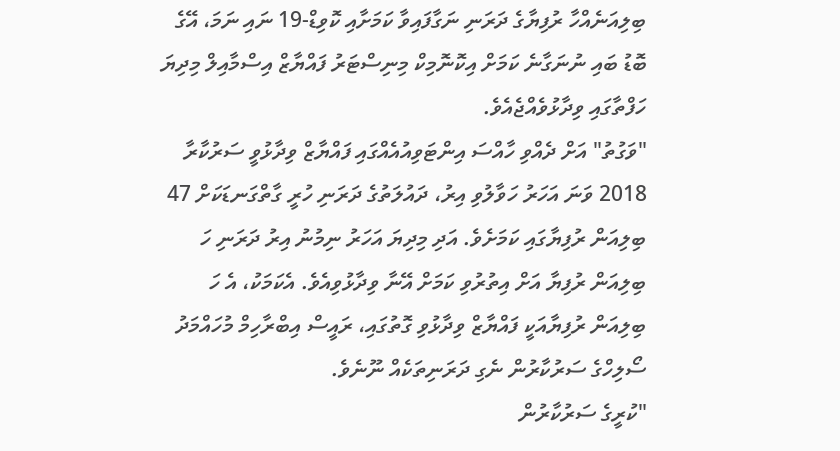ބިލިއަނެއްހާ ރުފިޔާގެ ދަރަނި ނަގާފައިވާ ކަމަށާއި ކޮވިޑް-19 ނައި ނަމަ، އޭގެ ބޮޑު ބައި ނުނަގާނެ ކަމަށް އިކޮނޮމިކް މިނިސްޓަރު ފައްޔާޒް އިސްމާއިލް މިދިޔަ ހަފްތާގައި ވިދާޅުވެއްޖެއެވެ.
"ވަގުތު" އަށް ދެއްވި ހާއްސަ އިންޓަވިއުއެއްގައި ފައްޔާޒް ވިދާޅުވީ ސަރުކާރާ 2018 ވަނަ އަހަރު ހަވާލުވި އިރު، ދައުލަތުގެ ދަރަނި ހުރީ ގާތްގަނޑަކަށް 47 ބިލިއަން ރުފިޔާގައި ކަމަށެވެ. އަދި މިދިޔަ އަހަރު ނިމުނު އިރު ދަރަނި ހަ ބިލިއަން ރުފިޔާ އަށް އިތުރުވި ކަމަށް އޭނާ ވިދާޅުވިއެވެ. އެކަމަކު، އެ ހަ ބިލިއަން ރުފިޔާއަކީ ފައްޔާޒް ވިދާޅުވި ގޮތުގައި، ރައީސް އިބްރާހިމް މުހައްމަދު ސޯލިހްގެ ސަރުކާރުން ނެގި ދަރަނިތަކެއް ނޫނެވެ.
"ކުރީގެ ސަރުކާރުން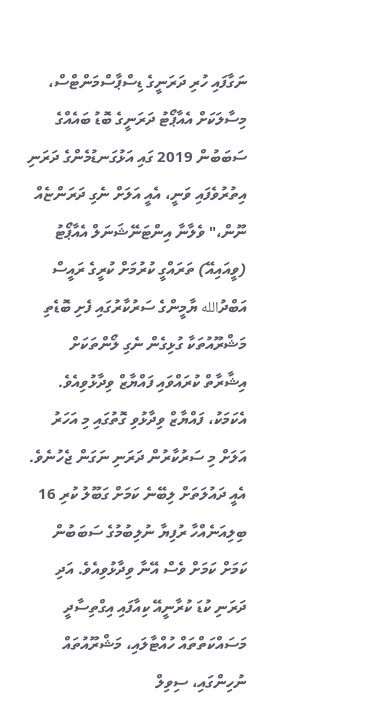ނަގާފައި ހުރި ދަރަނީގެ ޑިސްޕާސްމަންޓްސް، މިސާލަކަށް އެއާޕޯޓު ދަރަނީގެ ބޮޑު ބައެއްގެ ސަބަބުން 2019 ގައި އަޅުގަނޑުމެންގެ ދަރަނި އިތުރުވެފައި ވަނީ، އެއީ އަލަށް ނެގި ދަރަންޏެއް ނޫން،" ވެލާނާ އިންޓަނޭޝަނަލް އެއާޕޯޓު (ވީއައިއޭ) ތަރައްގީ ކުރުމަށް ކުރީގެ ރައީސް އަބްދުالله ޔާމީންގެ ސަރުކާރުގައި ފެށި ބޮޑެތި މަޝްރޫއުތަކާ ގުޅިގެން ނެގި ލޯންތަކަށް އިޝާރާތް ކުރައްވައި ފައްޔާޒް ވިދާޅުވިއެވެ.
އެކަމަކު، ފައްޔާޒް ވިދާޅުވި ގޮތުގައި މި އަހަރު އަލަށް މި ސަރުކާރުން ދަރަނި ނަގަން ޖެހުނެވެ. އެއީ ދައުލަތަށް ލިބޭނެ ކަމަށް ގަބޫލު ކުރި 16 ބިލިއަނެއްހާ ރުފިޔާ ނުލިބުމުގެ ސަބަބުން ކަމަށް ކަމަށް ވެސް އޭނާ ވިދާޅުވިއެވެ. އަދި ދަރަނި ކުޑަ ކުރާނީއޭ ކިއާފައި އިގްތިސާދީ މަސައްކަތްތައް ހުއްޓާލައި، މަޝްރޫއުތައް ނުހިންގައި، ސިވިލް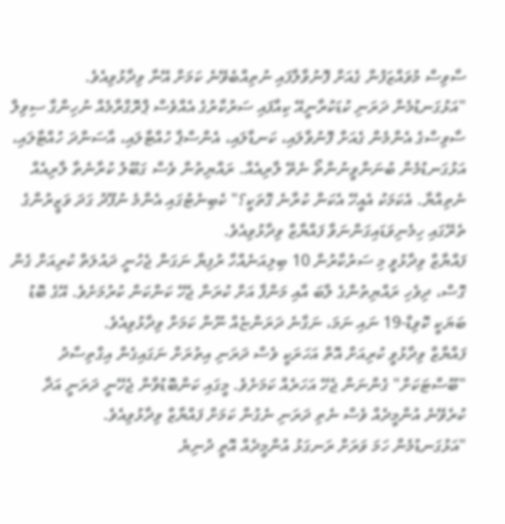ސާވިސް މުވައްޒަފުން ގެއަށް ފޮނުވާލާފައި ނުތިއްބެވޭނެ ކަމަށް އޭނާ ވިދާޅުވިއެވެ.
"އަޅުގަނޑުމެން ދަރަނި ކުޑަކުރާނީއޭ ކިއާފައި ސަރުކާރުގެ އެއްވެސް ޕްރޮގްރާމެއް ނުހިންގާ ސިވިލް ސާވިސްގެ އެންމެން ގެއަށް ފޮނުވާލައި، ކަނޑާލައި، އެންސްޕާ ހުއްޓާލައި، އާސަންދަ ހުއްޓާލައި، އަޅުގަނޑުމެން ބުނަންވީނުންތޯ ނެތޭ ލާރިއެއް. ރައްޔިތުން ވެސް ގަބޫލު ކުރާނެތާ ލާރިއެއް ނެތިއްޔާ. އެކަމަކު އެއީހޭ އެކަން ކުރާނެ ގޮތަކީ؟" ކެބިނެޓުގައި އެންމެ ނުފޫދު ގަދަ ވަޒީރުންގެ ތެރޭގައި ހިމެނިވަޑައިގަންނަވާ ފައްޔާޒް ވިދާޅުވިއެވެ.
ފައްޔާޒް ވިދާޅުވީ މި ސަރުކާރުން 10 ބިލިއަނެއްހާ ރުފިޔާ ނަގަން ޖެހުނީ ދައުލަތް ކުރިއަށް ގެން ގޮސް، ދިވެހި ރައްޔިތުންގެ ލާބަ އާއި މަންފާ އަށް ކުރަން ޖެހޭ ކަންކަން ކުރުމަށެވެ. އޭގެ ބޮޑު ބަޔަކީ ކޮވިޑް-19 ނައި ނަމަ، ނަގާނެ ދަރަންޏެއް ނޫން ކަމަށް ވިދާޅުވިއެވެ.
ފައްޔާޒް ވިދާޅުވީ ކުރިއަށް އޮތް އަހަރަކީ ވެސް ދަރަނި އިތުރަށް ނަގައިގެން އިގްތިސާދު "ބޫސްޓަކަށް" ގެންނަން ޖެހޭ އަހަރެއް ކަމަށެވެ. މީގައި ކަންބޮޑުވާން ޖެހޭނީ ދަރަނީ އަދާ ކުރެވޭނެ އުންމީދެއް ވެސް ނެތި ދަރަނި ނެގުން ކަމަށް ފައްޔާޒް ވިދާޅުވިއެވެ.
"އަޅުގަނޑުމެން ހަމަ ވަރަށް ރަނގަޅު އުންމީދެއް އޮތީ ދުނިޔެ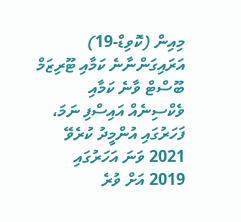މިއިން (ކޮވިޑް-19) އަރައިގަންނާނެ ކަމާއި ޓޫރިޒަމް ބޫސްޓް ވާނެ ކަމާއި ވެކްސިނެއް އައިސްފި ނަމަ، ފަހަރުގައި އުންމީދު ކުރެވޭ 2021 ވަނަ އަހަރުގައި 2019 އަށް ވުރެ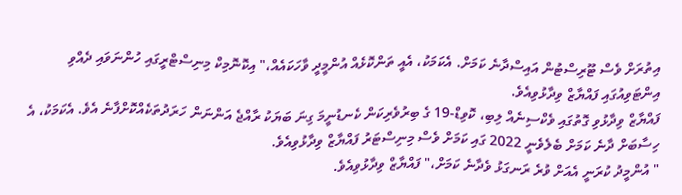އިތުރަށް ވެސް ޓޫރިސްޓުން އައިސްދާނެ ކަމަށް. އެކަމަކު، އެއީ ތަންކޮޅެއް އުންމީދީ ވާހަކައެއް،" އިކޮނޮމިކް މިނިސްޓްރީގައި ހުންނަވައި ދެއްވި އިންޓަވިއުގައި ފައްޔާޒް ވިދާޅުވިއެވެ.
ފައްޔާޒް ވިދާޅުވި ގޮތުގައި ވެކްސިނެއް ލިބި، ކޮވިޑް-19 ގެ ބިރުވެރިކަން ކެނޑުނީމަ ގިނަ ބަޔަކު ރާއްޖެ އަންނަން ހަރަދުތަކެއްކޮށްފާނެ އެވެ. އެކަމަކު، އެ ހިސާބަށް ދާނެ ކަމަށް ބެލެވެނީ 2022 ގައި ކަމަށް ވެސް މިނިސްޓަރު ފައްޔާޒް ވިދާޅުވިއެވެ.
" އުންމީދު ކުރަނީ އެއަށް ވުރެ ރަނގަޅު ވެދާނެ ކަމަށް،" ފައްޔާޒް ވިދާޅުވިއެވެ.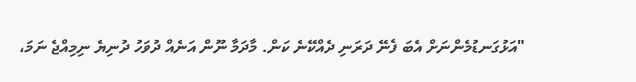"އަޅުގަނޑުމެންނަށް އެބަ ފެނޭ ދަރަނި ދެއްކޭނެ ކަން. މާދަމާ ނޫން އަނެއް ދުވަހު ދުނިޔެ ނިމިއްޖެ ނަމަ،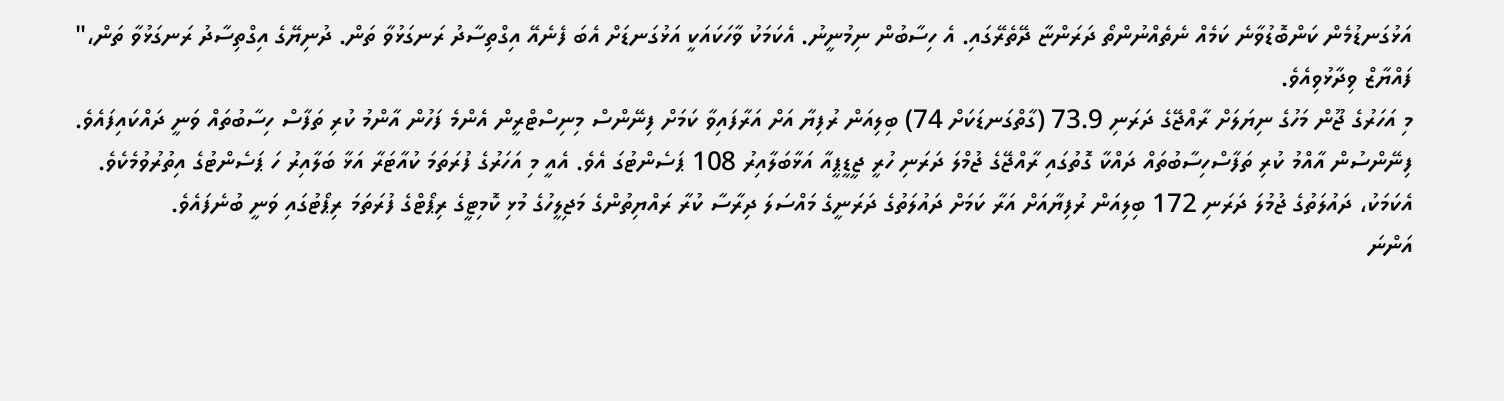އަޅުގަނޑުމެން ކަންބޮޑުވާނެ ކަމެއް ނެތެއްނުންތޯ ދަރަންޏާ ދޭތެރޭގައި. އެ ހިސާބުން ނިމުނީނު. އެކަމަކު ވާހަކައަކީ އަޅުގަނޑަށް އެބަ ފެނެއޭ އިގްތިސާދު ރަނގަޅުވާ ތަން. ދުނިޔޭގެ އިގްތިސާދު ރަނގަޅުވާ ތަން،" ފައްޔާޒް ވިދާޅުވިއެވެ.
މި އަހަރުގެ ޖޫން މަހުގެ ނިޔަލަށް ރާއްޖޭގެ ދަރަނި 73.9 (ގާތްގަނޑަކަށް 74) ބިލިއަން ރުފިޔާ އަށް އަރާފައިވާ ކަމަށް ފިނޭންސް މިނިސްޓްރީން އެންމެ ފަހުން އާންމު ކުރި ތަފާސް ހިސާބުތައް ވަނީ ދައްކައިފައެވެ. ފިނޭންސުން އާއްމު ކުރި ތަފާސްހިސާބުތައް ދައްކާ ގޮތުގައި ރާއްޖޭގެ ޖުމްލަ ދަރަނި ހުރީ ޖީޑީޕީއާ އަޅާބަލާއިރު 108 ޕަސެންޓުގަ އެވެ. އެއީ މި އަހަރުގެ ފުރަތަމަ ކުއާޓަރާ އަޅާ ބަލާއިރު ހަ ޕަސެންޓުގެ އިތުރުވުމެކެވެ.
އެކަމަކު، ދައުލަތުގެ ޖުމުލަ ދަރަނި 172 ބިލިއަން ރުފިޔާއަށް އަރާ ކަމަށް ދައުލަތުގެ ދަރަނީގެ މައްސަލަ ދިރާސާ ކުރާ ރައްޔިތުންގެ މަޖިލީހުގެ މުޅި ކޮމިޓީގެ ރިޕޯޓްގެ ފުރަތަމަ ރިޕޯޓުގައި ވަނީ ބުނެފައެވެ.
އަންނަ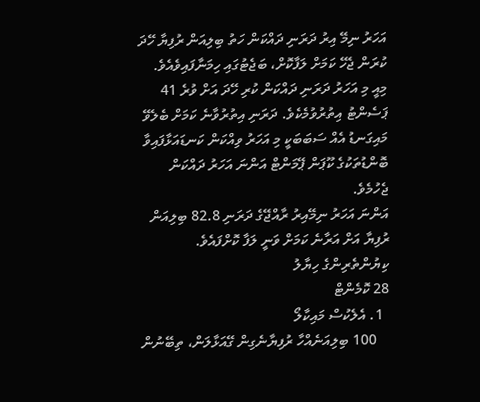އަހަރު ނިމޭ އިރު ދަރަނި ދައްކަން ހަތު ބިލިއަން ރުފިޔާ ހޭދަ ކުރަން ޖެހޭ ކަމަށް ލަފާކޮށް، ބަޖެޓުގައި ހިމަނާފައިވެއެވެ. މިއީ މި އަހަރު ދަރަނި ދައްކަން ކުރި ހޭދަ އަށް ވުރެ 41 ޕަސެންޓު އިތުރުވުމެކެވެ. ދަރަނި އިތުރުވާނެ ކަމަށް ބެލެވޭ މައިގަނޑު އެއް ސަބަބަކީ މި އަހަރު ވިއްކަން ކަނޑައަޅާފައިވާ ބޮންޑުތަކުގެ ކޫޕަން ޕޭމަންޓް އަންނަ އަހަރު ދައްކަން ޖެހުމެވެ.
އަންނަ އަހަރު ނިމޭއިރު ރާއްޖޭގެ ދަރަނި 82.8 ބިލިއަން ރުފިޔާ އަށް އަރާނެ ކަމަށް ވަނީ ލަފާ ކޮށްފައެވެ.
ކިޔުންތެރިންގެ ހިޔާލު
28 ކޮމެންޓް
  1. އެލެކުސް މައިކާލޯ
    100 ބިލިއަނެއްހާ ރުފިޔާނެގިން ގޭއަޅާލަން، ތިބޭނުން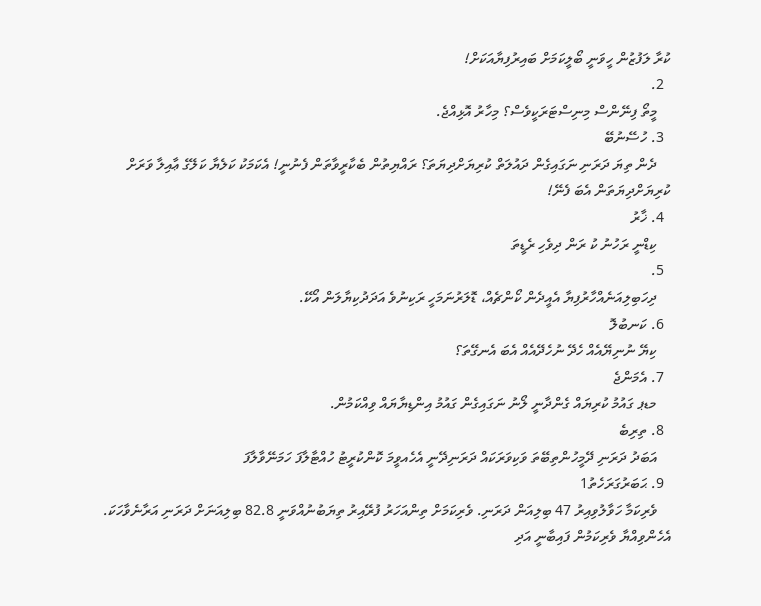ކުރާ ލަފުޒުން ހީވަނީ ބޯލީކަމަށް ބައިރުފިޔާއަކަށް!
  2.
    މީތޯ ފިނޭންސް މިނިސްޓަރަކީވެސް؟ މިހާރު އޮޅިއްޖެ.
  3. ހުސޭނުބޭ
    ދެން ތިޔަ ދަރަނި ނަގައިގެން ދައުލަތް ކުރިޔަށްދިޔަތަ؟ ރައްޔިތުން ބެކާރީވާތަން ފެނުނީ! އެކަމަކު ކަލެޔާ ކަލޭގެ ޢާއިލާ ވަރަށް ކުރިޔަށްދިޔަތަން އެބަ ފެނޭ!
  4. ޚާރު
    ކިޑްނީ ރަހުނު ކު ރަން ދިވެހި ރެޑީތަ
  5.
    ދިހަބިލިއަނެއްހާރުފިޔާ އެއީދެން ކޯންޗެއް، ޑޮލަރުނަމަހީ ރަކިނުވެ އަދަދުކިޔާލަން އޯކޭ.
  6. ކަނބުލޮ
    ކިޔޭ ނުނިޔޭއެއް ހެދޭ ނުހެދޭއެއް އެބަ އެނގޭތަ؟
  7. އެމަންޖެ
    މޑޕ ގައުމު ކުރިޔައް ގެންދާނީ ލޯނު ނަގައިގެން ގައުމު އިންޑިޔާޔައް ވިއްކަމުން.
  8. ތިރިބެ
    އަބަދު ދަރަނި ދޭމީހުންތިބޭތަ ވަކިވަރަކައް ދަރަނިދޭނީ އެހެއވީމަ ކޮންކުރީޓު ހުއްޓާލާފަ ހަމަނޭވާލާފަ
  9. ޙަބަރުގަރަހެތު1
    ވެރިކަމާ ހަވާލުވިއިރު 47 ބިލިއަން ދަރަނި. ވެރިކަމަށް ތިންއަހަރު ފުރޭއިރު ތިޔަބުނުއްވަނީ 82.8 ބިލިއަނަށް ދަރަނި އަރާނެވާހަކަ. އެހެންވިއްޔާ ވެރިކަމުން ފައިބާނީ އަދި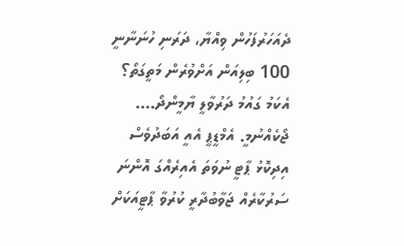ދެއަހަރުފަހުން ވިއްޔާ، ދަރަނި ހުނަނާނީ 100 ބިލިއަން އަށްވުރެން މަތީގަތޯ؟ އެކަމު ގައުމު ދަރުވާލީ ޔާމީންދޯ.... ޖޯކެއްނުމީ. އެމްޑީޕީ އެއީ އަބަދުވެސް އިދިކޮޅު ޕާޓީ ނުވަތަ އެއިރެއްގަ އޮންނަ ސަރުކާރެއް ޖަވާބުދާރީ ކުރުވާ ޕާޓީއަކަށް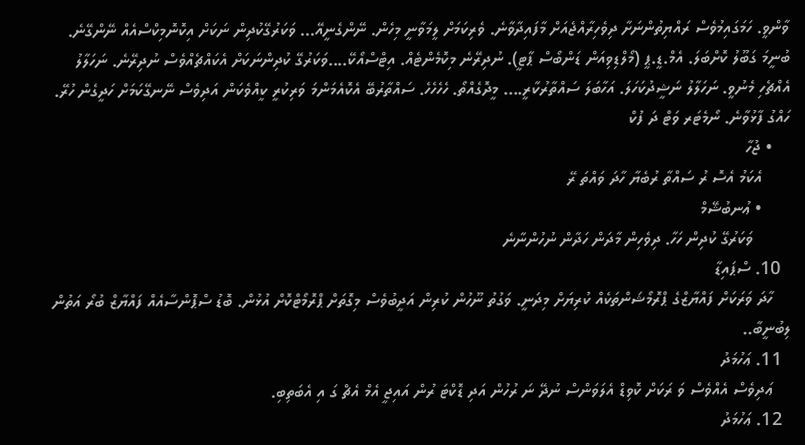ވާންވީ. ހަމަގައިމުވެސް ރައްޔިތުންނަށާ ދިވެހިރާއްޖެއަށް މާފައިދާވާނެ. ވެރިކަމަށް ލީމަވާނީ މިހެން. ނޭންގެނީއޭ... ވަކަރުގޭކުދިން ނަކަށް އިކޮނޮމިކްސްއެއް ނޭންގޭނެ. ބުނީމަ ގަބޫލު ކޮށްބަލަ. އެމް.ޑީ.ޕީ (މޯލްޑިވިއަން ޑަންބޯސް ޕާޓީ). ނުދިރޭނެ މިކޮމެންޓެއް. އިޓްސްއޯކޭ....ވަކަރުގޭ ކުދިންނަކަށް އެކައްޗެއްވެސް ނުދިރޭނެ. ނަހަލާލު އެއްޗެހި މެނުވީ. ނަހަލާލު ނަޝީދުކަހަލަ. އަހާބަލަ ސައްތާރުކާރީ.... މީދޮގެއްތޯ. ހެހެހެހެ. ސައްތާރުބޭ އެކޮއެމަންމަ ވަރިކުރީ ކީއްވެކަން އަދިވެސް ނޭނގޭކަމަށް ހަދީގެން ހުރޭ. ހައްގު ފާޅުވާނެ. ނޯމެޓަރ ވަޓް ދަ ފުކް
    • ޖުހާ
      އެކަމު އެސޮ ރު ސައްތާ ރުބެޔާ ހާދަ ވައްތަ ރޭ
      • ޢުނބުޝޭމް
        ވަކަރުގޭ ކުދިން ހަހާ. ދިވެހިން މާދަން ހަދާން ނުހުންނާނެ
  10. ސްޕައިޑާ
    ހާދަ ވަރަކަށް ފައްޔާޒްގެ ޕްރޮމޯޝަންތަކެއް ކުރިޔަށް މިދަނީ. ވަގުތު ނޫހުން ކުރިން އަދީބުވެސް މިގޮތަށް ޕްރޮމޯޓްކޮށް އުޅުން. ބޮޑު ސްޕޮންސާއެއް ފައްޔާޒް ބުރޯ އަތުން ލިބުނީބާ..
  11. ޢަހުމަދު
    ޢަދިވެސް އެއްވެސް ވަ ރަކަށް ކޮވިޑް އެލަވަންސް ނުދޭ ނަ ރުހުން އަދި ޑޮކްޓަ ރުން އައިޖީ އެމް އެޗް ގަ އި އެބަތިބި.
  12. ޢަހުމަދު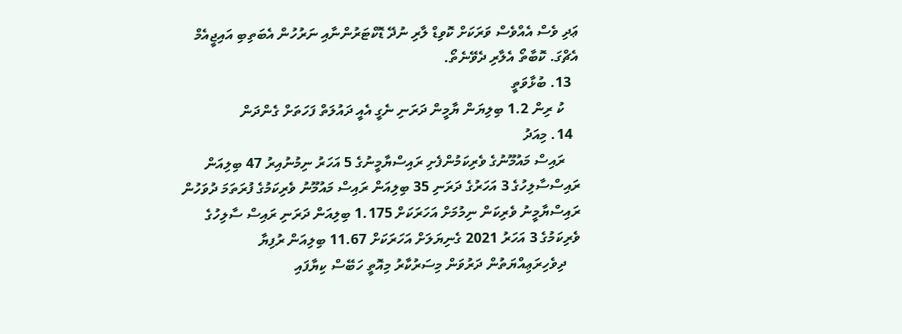ޢަދި ވެސް އެއްވެސް ވަރަކަށް ކޮވިޑް ލާރި ނުދޭ ޑޮކްޓަރުންނާއި ނަރުހުން އެބަތިބި އައިޖީއެމް އެޗްގަ. ކޮބާތޯ އެލާރި ދެވޭނެތޯ.
  13. ބުޅާވަތީ
    ކު ރިން 1.2 ބިލިޔަން ޔާމީން ދަރަނި ނެގީ އެއީ ދައުލަތް ފަހަތަށް ގެންދަން
  14. މިއަދު
    ރައިސް މައުމޫނުގެ ވެރިކަމުންފެށި ރައިސްޔާމީނުގެ 5 އަހަރު ނިމުނުއިރު 47 ބިލިއަން ރައިސްސާލިހުގެ 3 އަހަރުގެ ދަރަނި 35 ބިލިއަން ރައިސް މައުމޫނު ވެރިކަމުގެ ފުރަތަމަ ދުވަހުން ރައިސްޔާމީނު ވެރިކަން ނިމުމަށް އަހަރަކަށް 1.175 ބިލިއަން ދަރަނި ރައިސް ސާލިހުގެ ވެރިކަމުގެ 3 އަހަރު 2021 ގެނިޔަލަށް އަހަރަކަށް 11.67 ބިލިއަން ރުފިޔާ
    ދިވެހިރަޢިއްޔަތުން ދަރުވަން މިސަރުކާރު މިއޮތީ ހަބޭސް ކިޔާފައި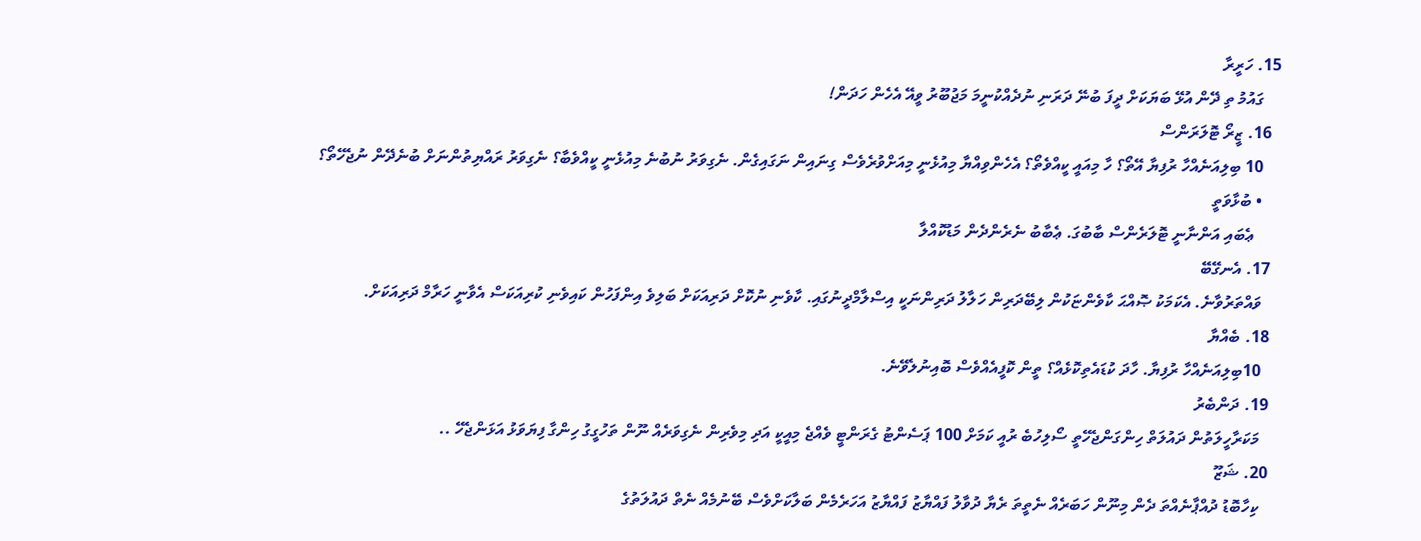15. ހަރީރާ
    ގައުމު ތި ދޭން އުޅޭ ބަޔަކަށް ދީފަ ބުނޭ ދަރަނި ނުދެއްކުނީމަ މަޖުބޫރު ވީއޭ އެހެން ހަދަން!
  16. ޒީރޯ ޓޮލަރަންސް
    10 ބިލިއަނެއްހާ ރުފިޔާ އޭތޯ؟ ހާ މިއައީ ކީއްވެތޯ؟ އެހެންވިއްޔާ މިއުޅެނީ މިއަށްވުރެވެސް ގިނައިން ނަގައިގެން. ނެގިވަރު ނުބުނެ މިއުޅެނީ ކީއްވެބާ؟ ނެގިވަރު ރައްޔިތުންނަށް ބުނެދޭން ނުޖެހޭތޯ؟
    • ބުޅާވަތީ
      ޢެބައި އަންނާނީ ޓޮލަރެންސް ބާބުގަ. ޢެބާބު ނެރެންދެން މަޑުކޮއްލާ
  17. އެނގޭބޭ
    ވައްތަރުވާނެ. އެކަމަކު ޞޮއްޙަ ކާވެންޏަކުން ލިބޭދަރިން ހަލާލު ދަރިންނަކީ އިސްލާމްދީނުގައި. ކާވެނި ނުކޮށް ދަރިއަކަށް ބަލިވެ އިންފަހުން ކައިވެނި ކުރިއަކަސް އެވާނީ ހަރާމް ދަރިއަކަށް.
  18. ބެއްޔާ
    10ބިލިއަނެއްހާ ރުފިޔާ. ހާދަ ކުޑައެތިކޮޅެއް؟ ތީން ކޮފީއެއްވެސް ބޮއިނުލެވޭނެ.
  19. ދަންބެރު
    މަކަރާހީލަތުން ދައުލަތް ހިންގަންޖެހޭތީ ސޯލިހުބެ ރުއީ ކަމަށް 100 ޕަސެންޓު ގެރަންޓީ ވެއްޖެ މިއީކީ އަދި މިވެރިން ނެގިވަރެއް ނޫން ތަހުގީގު ހިންގާ ފިޔަވަޅު އަޅަންޖެހޭ ..
  20. ޝަޒޫ
    ކިހާބޮޑު ދުއްޕާނެއްތަ ދެން މިނޫން ހަބަރެއް ނެތީތަ ރެޔާ ދުވާލު ފައްޔާޒު ފައްޔާޒު އަހަރެމެން ބަލާކަށްވެސް ބޭނުމެއް ނެތް ދައުލަތުގެ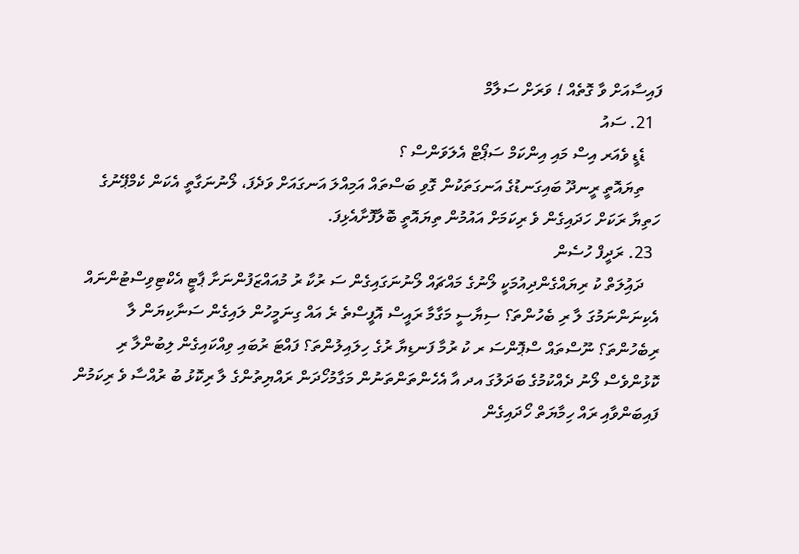ފައިސާއަށް ވާ ގޮތެއް ! ވަރަށް ސަލާމް
  21. ސައު
    ޑެޑީ ވެއަރ އިސް މައި އިންކަމް ސަޕޯޓް އެލަވަންސް ؟
    ތިޔައޮތީ ރީނދޫ ބައިގަނޑުގެ އަނގަތަކުން ގޮވި ބަސްތައް އަމިއްލަ އަނގައަށް ވަދެފަ، ލޯނުނަގާތީ އެކަން ކެމްޕޭނުގެ ހަތިޔާ ރަކަށް ހަދައިގެން ވެ ރިކަމަށް އައުމުން ތިޔައޮތީ ބޮލާފޮށާއެޅިފަ.
  23. ރަދީފް ހުސެން
    ދައިުލަތް ކު ރިޔައްގެންދިއުމަކީ ލޯނުގެ މައްޗައް ލޯނުނަގައިގެން ސަ ރުކާ ރު މުއައްޒަފުންނަށާ ޕާޓީ އެކްޓިވިސްޓުންނައް އެކިނަންނަމުގަ ލާ ރި ބެހުންތަ؟ ސިޔާސީ މަގާމާ ރައީސް އޮފީސްތެ ރެ އައް ގިނަމީހުން ލައިގެން ސަނާކިޔަން ލާ ރިބެހުންތަ؟ ނޫސްތައް ސްޕޮންސަ ރ ކު ރުމާ ފަނޑިޔާ ރުގެ ހިލައިލުންތަ؟ ފައްޓަ ރުބައި ވިއްކައިގެން ލިބުންލާ ރި ކޮޅުންވެސް ލޯނު ދެއްކުމުގެ ބަދަލުގަ އދ އާ އެހެންތަންތަނުން މަގާމުހޯދަން ރައްޔިތުންގެ ލާ ރިކޮޅު ބު ރުއްސާ ވެ ރިކަމުން ފައިބަންވާއި ރައް ހިމާޔަތް ހޯދައިގެން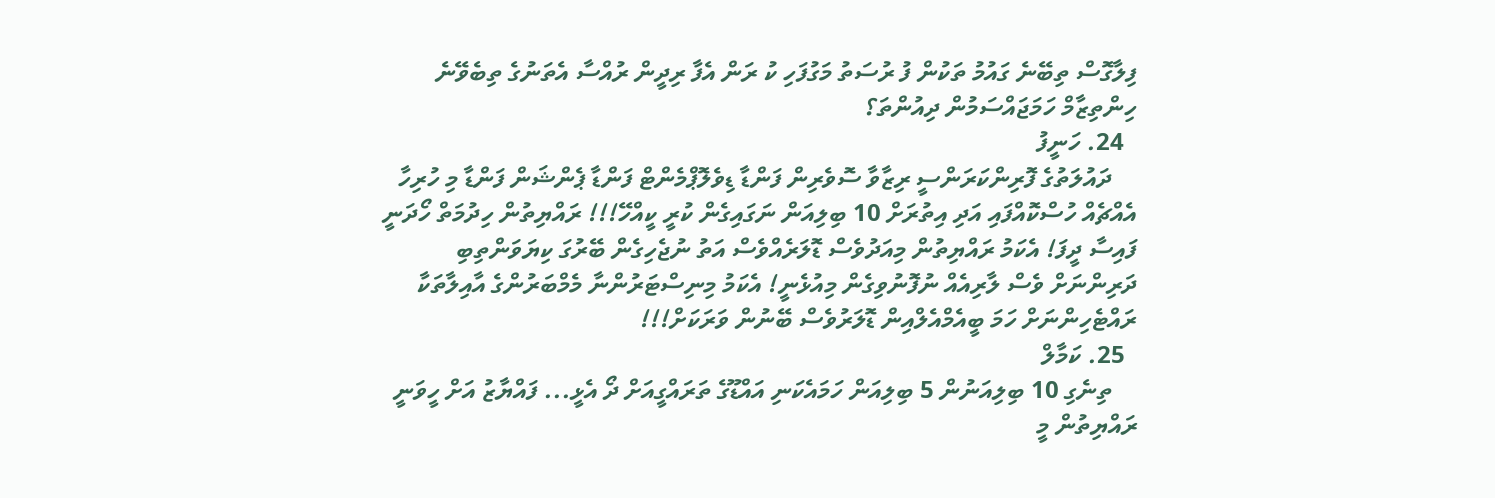ފިލާގޮސް ތިބޭނެ ގައުމު ތަކުން ފު ރުސަތު މަގުފަހި ކު ރަން އެފާ ރިދީން ރުއްސާ އެތަނުގެ ތިބެވޭނެ ހިންތިޒާމް ހަމަޖައްސަމުން ދިއުންތަ؟
  24. ހަނީފު
    ދައުލަތުގެ ފޮރިންކަރަންސީ ރިޒާވާ ސޮވެރިން ފަންޑާ ޑިވެލޮޕްމެންޓް ފަންޑާ ޕެންޝަން ފަންޑާ މި ހުރިހާ އެއްޗެއް ހުސްކޮއްފައި އަދި އިތުރަށް 10 ބިލިއަން ނަގައިގެން ކުރީ ކީއްހޭ!!! ރައްޔިތުން ހިދުމަތް ހޯދަނީ ފައިސާ ދީފަ! އެކަމު ރައްޔިތުން މިއަދުވެސް ޑޮލަރެއްވެސް އަތު ނުޖެހިގެން ބޭރުގަ ކިޔަވަންތިބި ދަރިންނަށް ވެސް ލާރިއެއް ނުފޮނުވިގެން މިއުޅެނީ! އެކަމު މިނިސްޓަރުންނާ މެމްބަރުންގެ އާއިލާތަކާ ރައްޓެހިންނަށް ހަމަ ބީއެމްއެލްއިން ޑޮލަރުވެސް ބޭނުން ވަރަކަށް!!!
  25. ކަމާލް
    ތިނެގި 10 ބިލިއަނުން 5 ބިލިއަން ހަމައެކަނި އައްޑޫގެ ތަރައްގީއަށް ދޯ އެޅީ... ފައްޔާޒު އަށް ހީވަނީ ރައްޔިތުން މީ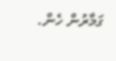ގަމާރުން ހެން.